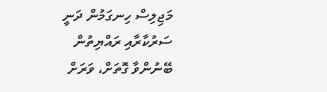މަޖިލިސް ހިނގަމުން ދަނީ ސަރުކާރާއި ރައްޔިތުން ބޭނުންވާ ގޮތަށް، ވަރަށް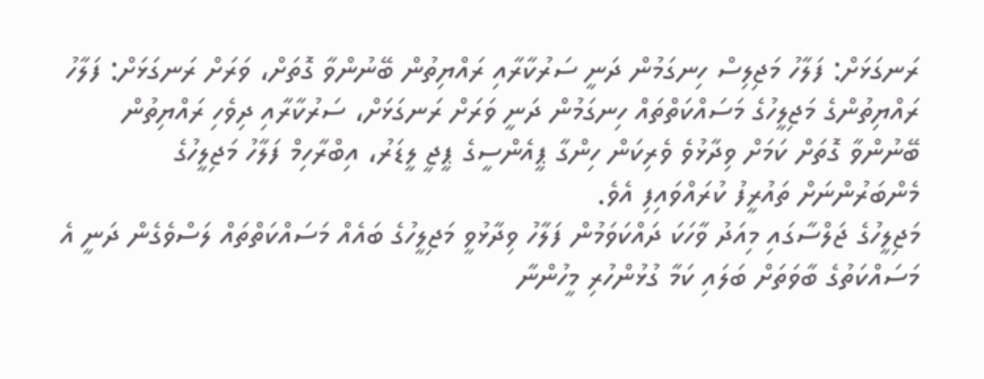ރަނގަޅަށް: ފަލާހު މަޖިލިސް ހިނގަމުން ދަނީ ސަރުކާރާއި ރައްޔިތުން ބޭނުންވާ ގޮތަށް، ވަރަށް ރަނގަޅަށް: ފަލާހު
ރައްޔިތުންގެ މަޖިލީހުގެ މަސައްކަތްތައް ހިނގަމުން ދަނީ ވަރަށް ރަނގަޅަށް، ސަރުކާރާއި ދިވެހި ރައްޔިތުން ބޭނުންވާ ގޮތަށް ކަމަށް ވިދާޅުވެ ވެރިކަން ހިންގާ ޕީއެންސީގެ ޕީޖީ ލީޑަރު، އިބްރާހިމް ފަލާހު މަޖިލީހުގެ މެންބަރުންނަށް ތައުރީފު ކުރައްވައިފި އެވެ.
މަޖިލީހުގެ ޖަލްސާގައި މިއަދު ވާހަކަ ދައްކަވަމުން ފަލާހު ވިދާޅުވީ މަޖިލީހުގެ ބައެއް މަސައްކަތްތައް ލަސްވެގެން ދަނީ އެ މަސައްކަތުގެ ބާވަތަށް ބަލައި ކަމާ ގުޅުންހުރި މީހުންނާ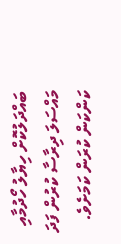ބައްދަލުކޮށް ހިޔާލު ހޯދުމާއި މައްސަލަ ދިރާސާ ކުރުން ފަދަ ކަންކަން ކުރަން ކަމަށެވެ.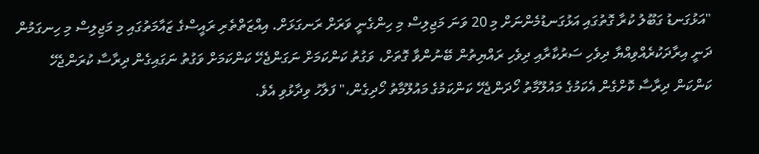"އަޅުގަނޑު ގަބޫލު ކުރާ ގޮތުގައި އަޅުގަނޑުމެންނަށް މި 20 ވަނަ މަޖިލިސް މި ހިންގެނީ ވަރަށް ރަނގަޅަށް. އިއްޒަތްތެރި ރައީސްގެ ޒައާމަތުގައި މި މަޖިލިސް މި ހިނގަމުން ދަނީ އިރާދަކުރެއްވިއްޔާ ދިވެހި ސަރުކާރާއި ދިވެހި ރައްޔިތުން ބޭނުންވާ ގޮތަށް، ވަގުތު ކަންކަމަށް ނަގަންޖެހޭ ކަންކަމަށް ވަގުތު ނަގައިގެން ދިރާސާ ކުރަންޖެހޭ ކަންކަން ދިރާސާ ކޮށްގެން އެކަމުގެ މައުލޫމާތު ހޯދަންޖެހޭ ކަންކަމުގެ މައުލޫމާތު ހޯދިގެން،" ފަލާހު ވިދާޅުވި އެވެ.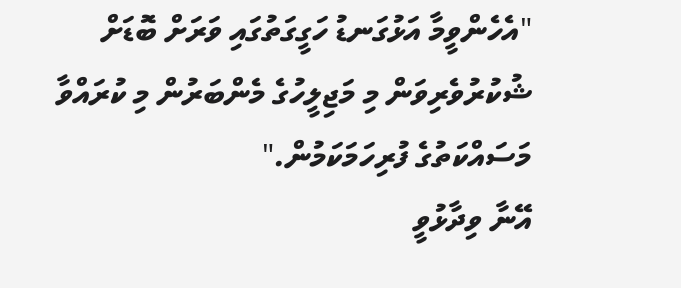"އެހެންވީމާ އަޅުގަނޑު ހަގީގަތުގައި ވަރަށް ބޮޑަށް ޝުކުރުވެރިވަން މި މަޖިލީހުގެ މެންބަރުން މި ކުރައްވާ މަސައްކަތުގެ ފުރިހަމަކަމުން."
އޭނާ ވިދާޅުވީ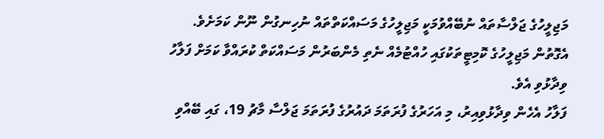މަޖިލީހުގެ ޖަލްސާތައް ނުބޭއްވުމަކީ މަޖިލީހުގެ މަސައްކަތްތައް ނުހިނގުން ނޫން ކަމަށެވެ. އެގޮތުން މަޖިލީހުގެ ކޮމިޓީތަކުގައި ހުއްޓުމެއް ނެތި މެންބަރުން މަސައްކަތް ކުރައްވާ ކަމަށް ފަލާހު ވިދާޅުވި އެވެ.
ފަލާހު އެހެން ވިދާޅުވިއިރު، މި އަހަރުގެ ފުރަތަމަ ދައުރުގެ ފުރަތަމަ ޖަލްސާ މާޗު 19، ގައި ބޭއްވި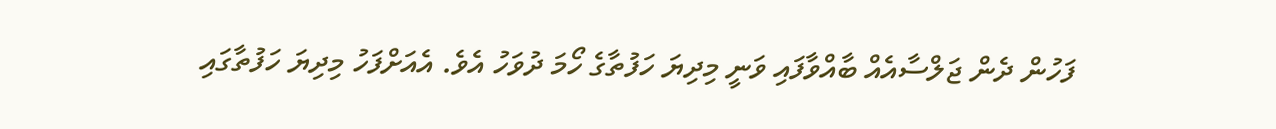ފަހުން ދެން ޖަލްސާއެއް ބާއްވާފައި ވަނީ މިދިޔަ ހަފުތާގެ ހޯމަ ދުވަހު އެވެ. އެއަށްފަހު މިދިޔަ ހަފުތާގައި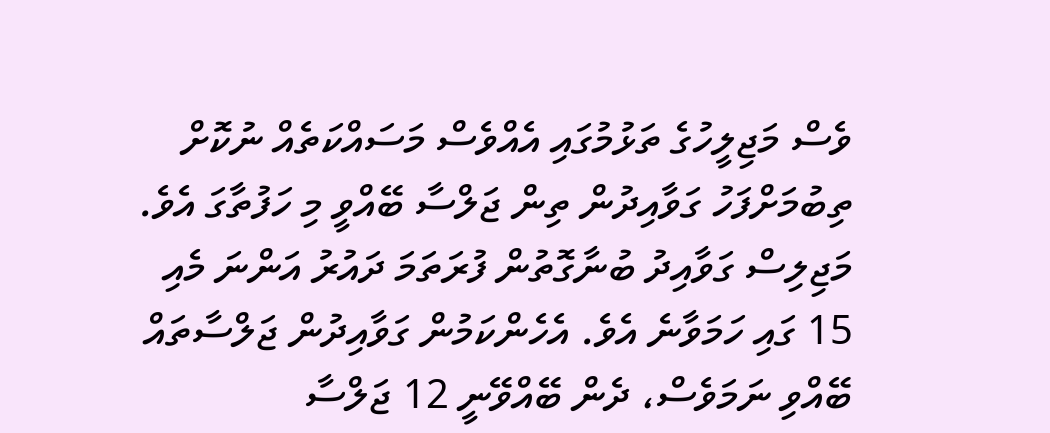ވެސް މަޖިލީހުގެ ތަޅުމުގައި އެއްވެސް މަސައްކަތެއް ނުކޮށް ތިބުމަށްފަހު ގަވާއިދުން ތިން ޖަލްސާ ބޭއްވީ މި ހަފުތާގަ އެވެ.
މަޖިލިސް ގަވާއިދު ބުނާގޮތުން ފުރަތަމަ ދައުރު އަންނަ މެއި 15 ގައި ހަމަވާނެ އެވެ. އެހެންކަމުން ގަވާއިދުން ޖަލްސާތައް ބޭއްވި ނަމަވެސް، ދެން ބޭއްވޭނީ 12 ޖަލްސާ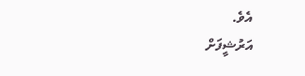އެވެ.
އަރުޝީފަށް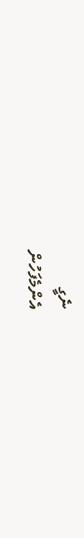ނެގީ
އެންމެފަހުން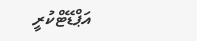އަޕްޑޭޓްކުރީ